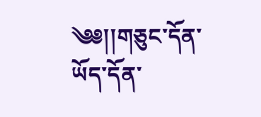༄༅།།གཅུང་དོན་ཡོད་དོན་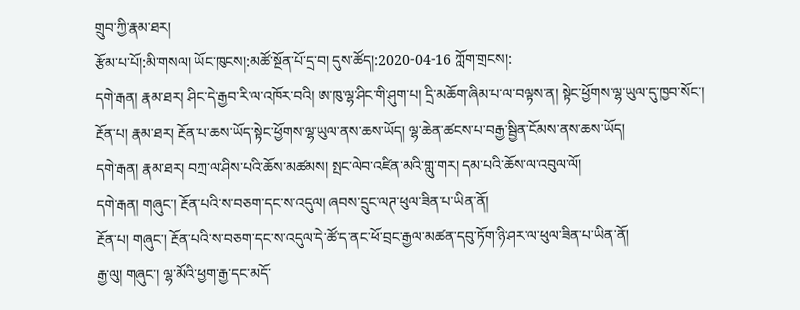གྲུབ་ཀྱི་རྣམ་ཐར།
རྩོམ་པ་པོ།:མི་གསལ། ཡོང་ཁུངས།:མཚོ་སྔོན་པོ་དྲ་བ། དུས་ཚོད།:2020-04-16 ཀློག་གྲངས།:
དགེ་རྒན། རྣམ་ཐར། ཤིང་དེ་རྒྱབ་རི་ལ་འཁོར་བའི། ཨ་ཁུ་ལྷ་ཤིང་གི་ཤུག་པ། དྲི་མཆོག་ཞིམ་པ་ལ་བལྟས་ན། སྟེང་ཕྱོགས་ལྷ་ཡུལ་དུ་ཁྱབ་སོང་།
རྔོན་པ། རྣམ་ཐར། རྔོན་པ་ཆས་ཡོད་སྟེང་ཕྱོགས་ལྷ་ཡུལ་ནས་ཆས་ཡོད། ལྷ་ཆེན་ཚངས་པ་བརྒྱ་སྦྱིན་ངོམས་ནས་ཆས་ཡོད།
དགེ་རྒན། རྣམ་ཐར། བཀྲ་ལ་ཤིས་པའི་ཆོས་མཚམས། སྤང་ལེབ་འཛིན་མའི་གླུ་གར། དམ་པའི་ཆོས་ལ་འབུལ་ལོ།
དགེ་རྒན། གཞུང་། རྔོན་པའི་ས་བཅག་དང་ས་འདུལ། ཞབས་དྲུང་ལཊ་ཕུལ་ཟིན་པ་ཡིན་ནོ།
རྔོན་པ། གཞུང་། རྔོན་པའི་ས་བཅག་དང་ས་འདུལ་དེ་ཚོ་ད་ནང་ཕོ་བྲང་རྒྱལ་མཚན་དབུ་ཏོག་ཉི་ཤར་ལ་ཕུལ་ཟིན་པ་ཡིན་ནོ།
རྒྱ་ལུ། གཞུང་། ལྷ་མོའི་ཕྱག་རྒྱ་དང་མདོ་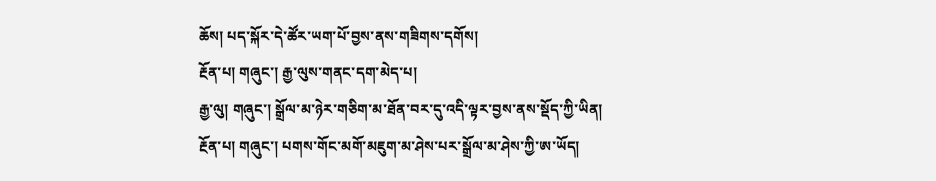ཆོས། པད་སྐོར་དེ་ཚོར་ཡག་པོ་བྱས་ནས་གཟིགས་དགོས།
རྔོན་པ། གཞུང་། རྒྱ་ལུས་གནང་དག་མེད་པ།
རྒྱ་ལུ། གཞུང་། སྒྲོལ་མ་ཉེར་གཅིག་མ་ཐོན་བར་དུ་འདི་ལྟར་བྱས་ནས་སྡོད་ཀྱི་ཡིན།
རྔོན་པ། གཞུང་། པགས་གོང་མགོ་མཇུག་མ་ཤེས་པར་སྒྲོལ་མ་ཤེས་ཀྱི་ཨ་ཡོད།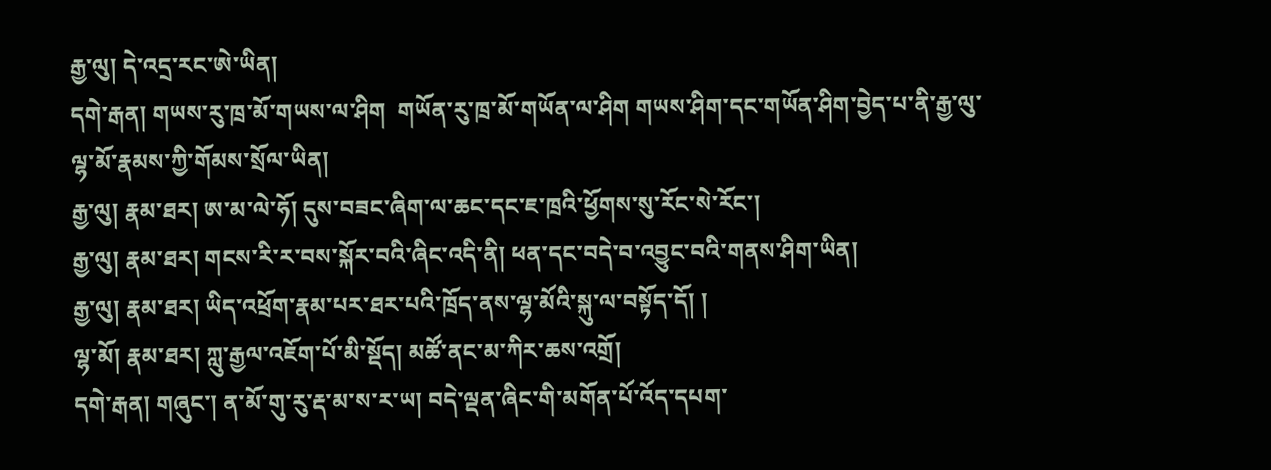རྒྱ་ལུ། དེ་འདྲ་རང་ཨེ་ཡིན།
དགེ་རྒན། གཡས་རུ་ཁྲ་མོ་གཡས་ལ་ཤིག  གཡོན་རུ་ཁྲ་མོ་གཡོན་ལ་ཤིག གཡས་ཤིག་དང་གཡོན་ཤིག་བྱེད་པ་ནི་རྒྱ་ལུ་ལྷ་མོ་རྣམས་ཀྱི་གོམས་སྲོལ་ཡིན།
རྒྱ་ལུ། རྣམ་ཐར། ཨ་མ་ལེ་ཧོ། དུས་བཟང་ཞིག་ལ་ཆང་དང་ཇ་ཁྲའི་ཕྱོགས་སུ་རོང་སེ་རོང་།
རྒྱ་ལུ། རྣམ་ཐར། གངས་རི་ར་བས་སྐོར་བའི་ཞིང་འདི་ནི། ཕན་དང་བདེ་བ་འབྱུང་བའི་གནས་ཤིག་ཡིན།
རྒྱ་ལུ། རྣམ་ཐར། ཡིད་འཕྲོག་རྣམ་པར་ཐར་པའི་ཁྲོད་ནས་ལྷ་མོའི་སྐུ་ལ་བསྟོད་དོ། །
ལྷ་མོ། རྣམ་ཐར། ཀླུ་རྒྱལ་འཇོག་པོ་མི་སྡོད། མཚོ་ནང་མ་ཀིར་ཆས་འགྲོ།
དགེ་རྒན། གཞུང་། ན་མོ་གུ་རུ་རྡ་མ་ས་ར་ཡ། བདེ་ལྡན་ཞིང་གི་མགོན་པོ་འོད་དཔག་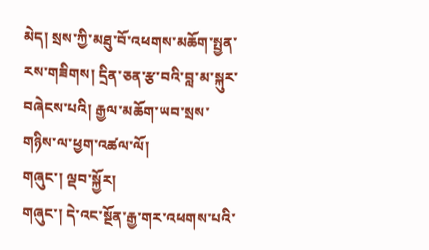མེད། སྲས་ཀྱི་མཐུ་བོ་འཕགས་མཆོག་སྤྱན་རས་གཟིགས། དྲིན་ཅན་རྩ་བའི་བླ་མ་སྐུར་བཞེངས་པའི། རྒྱལ་མཆོག་ཡབ་སྲས་གཉིས་ལ་ཕྱག་འཚལ་ལོ།
གཞུང་། ལྡབ་སྐྱོར།
གཞུང་། དེ་འང་སྔོན་རྒྱ་གར་འཕགས་པའི་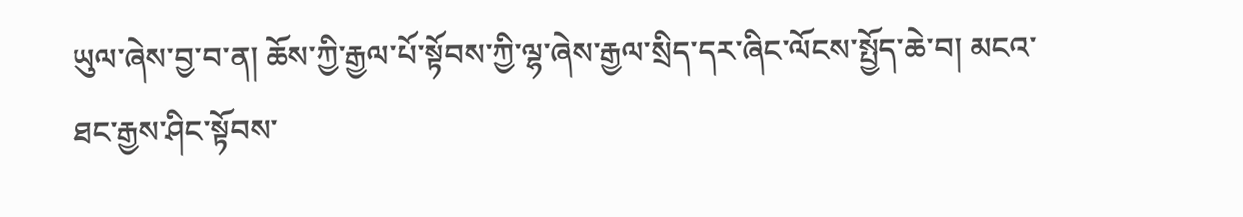ཡུལ་ཞེས་བྱ་བ་ན། ཆོས་ཀྱི་རྒྱལ་པོ་སྟོབས་ཀྱི་ལྷ་ཞེས་རྒྱལ་སྲིད་དར་ཞིང་ལོངས་སྤྱོད་ཆེ་བ། མངའ་ཐང་རྒྱས་ཤིང་སྟོབས་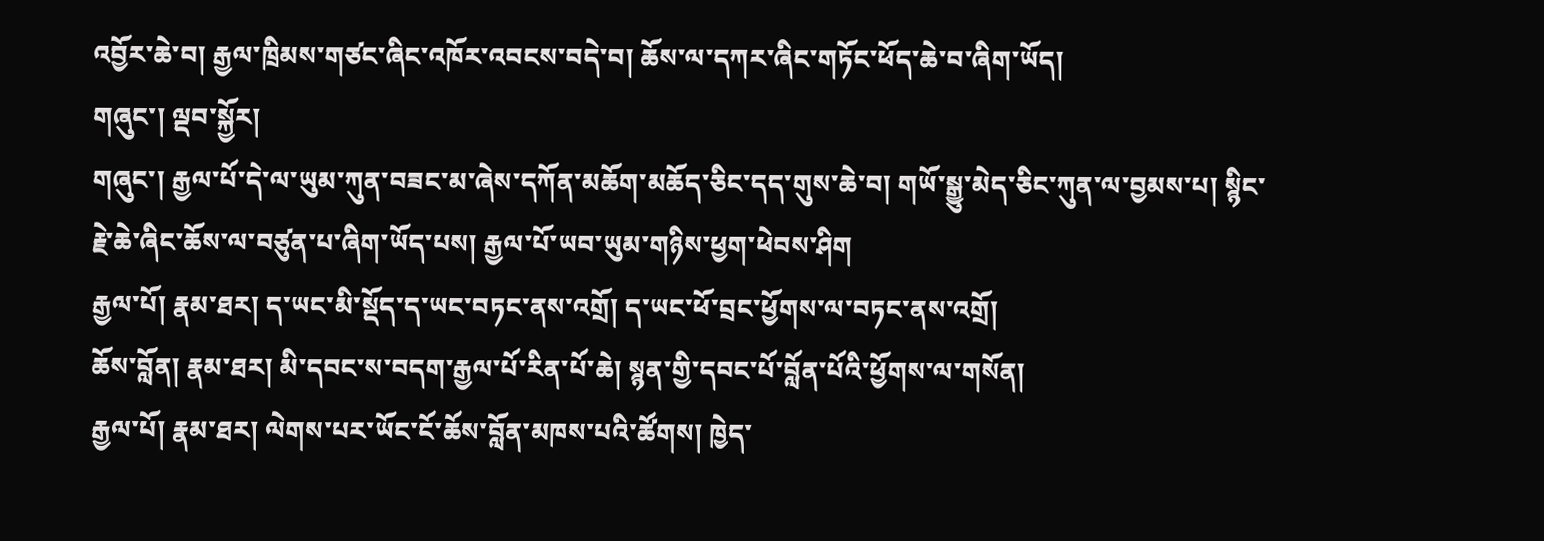འབྱོར་ཆེ་བ། རྒྱལ་ཁྲིམས་གཙང་ཞིང་འཁོར་འབངས་བདེ་བ། ཆོས་ལ་དཀར་ཞིང་གཏོང་ཕོད་ཆེ་བ་ཞིག་ཡོད།
གཞུང་། ལྡབ་སྐྱོར།
གཞུང་། རྒྱལ་པོ་དེ་ལ་ཡུམ་ཀུན་བཟང་མ་ཞེས་དཀོན་མཆོག་མཆོད་ཅིང་དད་གུས་ཆེ་བ། གཡོ་སྒྱུ་མེད་ཅིང་ཀུན་ལ་བྱམས་པ། སྙིང་རྗེ་ཆེ་ཞིང་ཆོས་ལ་བཙུན་པ་ཞིག་ཡོད་པས། རྒྱལ་པོ་ཡབ་ཡུམ་གཉིས་ཕྱག་ཕེབས་ཤིག
རྒྱལ་པོ། རྣམ་ཐར། ད་ཡང་མི་སྡོད་ད་ཡང་བཏང་ནས་འགྲོ། ད་ཡང་ཕོ་བྲང་ཕྱོགས་ལ་བཏང་ནས་འགྲོ།
ཆོས་བློན། རྣམ་ཐར། མི་དབང་ས་བདག་རྒྱལ་པོ་རིན་པོ་ཆེ། སྙན་གྱི་དབང་པོ་བློན་པོའི་ཕྱོགས་ལ་གསོན།
རྒྱལ་པོ། རྣམ་ཐར། ལེགས་པར་ཡོང་ངོ་ཆོས་བློན་མཁས་པའི་ཚོགས། ཁྱེད་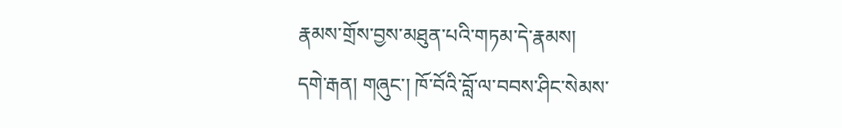རྣམས་གྲོས་བྱས་མཐུན་པའི་གཏམ་དེ་རྣམས།
དགེ་རྒན། གཞུང་། ཁོ་བོའི་བློ་ལ་བབས་ཤིང་སེམས་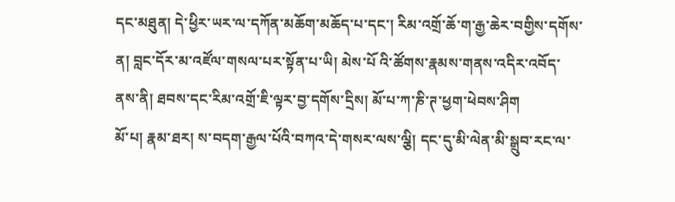དང་མཐུན། དེ་ཕྱིར་ཡར་ལ་དཀོན་མཆོག་མཆོད་པ་དང་། རིམ་འགྲོ་ཆོ་ག་རྒྱ་ཆེར་བགྱིས་དགོས་ན། བླང་དོར་མ་འཛོལ་གསལ་པར་སྟོན་པ་ཡི། མེས་པོ འི་ཚོགས་རྣམས་གནས་འདིར་འབོད་ནས་ནི། ཐབས་དང་རིམ་འགྲོ་ཇི་ལྟར་བྱ་དགོས་དྲིས། མོ་པ་ཀ་ཎི་ཊ་ཕྱག་ཕེབས་ཤིག
མོ་པ། རྣམ་ཐར། ས་བདག་རྒྱལ་པོའི་བཀའ་དེ་གསར་ལས་ལྕི། དང་དུ་མི་ལེན་མི་སྒྲུབ་རང་ལ་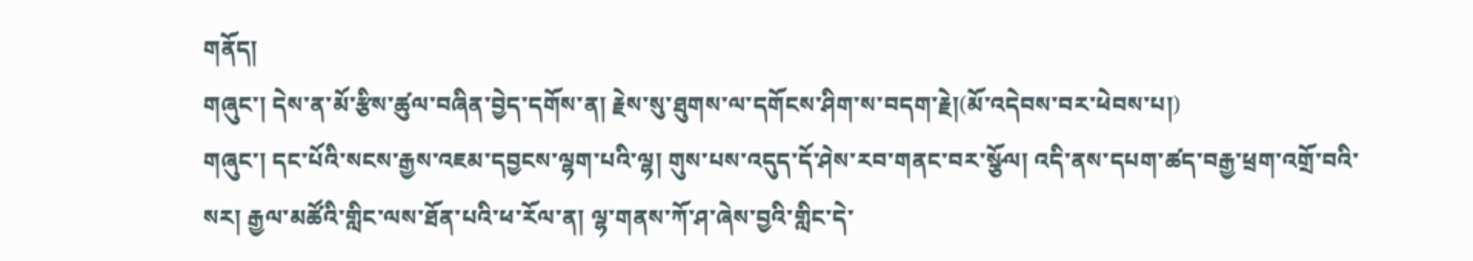གནོད།
གཞུང་། དེས་ན་མོ་རྩིས་ཚུལ་བཞིན་བྱེད་དགོས་ན། རྗེས་སུ་ཐུགས་ལ་དགོངས་ཤིག་ས་བདག་རྗེ།(མོ་འདེབས་བར་ཕེབས་པ།)
གཞུང་། དང་པོའི་སངས་རྒྱས་འཇམ་དབྱངས་ལྷག་པའི་ལྷ། གུས་པས་འདུད་དོ་ཤེས་རབ་གནང་བར་སྩོལ། འདི་ནས་དཔག་ཚད་བརྒྱ་ཕྲག་འགྲོ་བའི་སར། རྒྱལ་མཚོའི་གླིང་ལས་ཐོན་པའི་ཕ་རོལ་ན། ལྷ་གནས་ཀོ་ཤ་ཞེས་བྱའི་གླིང་དེ་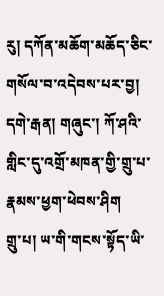རུ། དཀོན་མཆོག་མཆོད་ཅིང་གསོལ་བ་འདེབས་པར་བྱ།
དགེ་རྒན། གཞུང་། ཀོ་ཤའི་གླིང་དུ་འགྲོ་མཁན་གྱི་གྲུ་པ་རྣམས་ཕྱག་ཕེབས་ཤིག
གྲུ་པ། ཡ་གི་གངས་སྟོད་ཡི་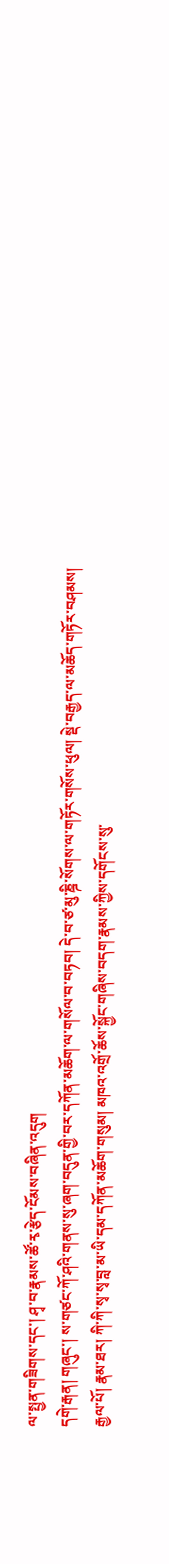ལ་སྤྱན་གཟིགས་དང་། ཤྭ་བ་རྣམས་ཚོ་རྭ་རྩེད་ངོམས་བཞིན་འདུག
དགེ་རྒན། གཞུང་། ས་གཙང་ཀོ་ཤའི་གནས་སུ་ཞག་བདུན་གྱི་བར་དཀོན་མཆོག་ལ་གསོལ་བ་བཏབ། དེ་བ་ཙ་མུ་ཎྜི་སོགས་ལ་གཏོར་གསོས་ཕུལ། སྡེ་བརྒྱད་ལ་མཆོད་གཏོར་བཤམས།
རྒྱལ་པོ། རྣམ་ཐར། ཀི་ཀི་སྭ་སྭ་བླ་མ་ཡི་དམ་དཀོན་མཆོག་གསུམ། མཁའ་འགྲོ་ཆོས་སྐྱོང་གཞིས་བདག་རྣམས་ཀྱིས་དགོངས་སུ་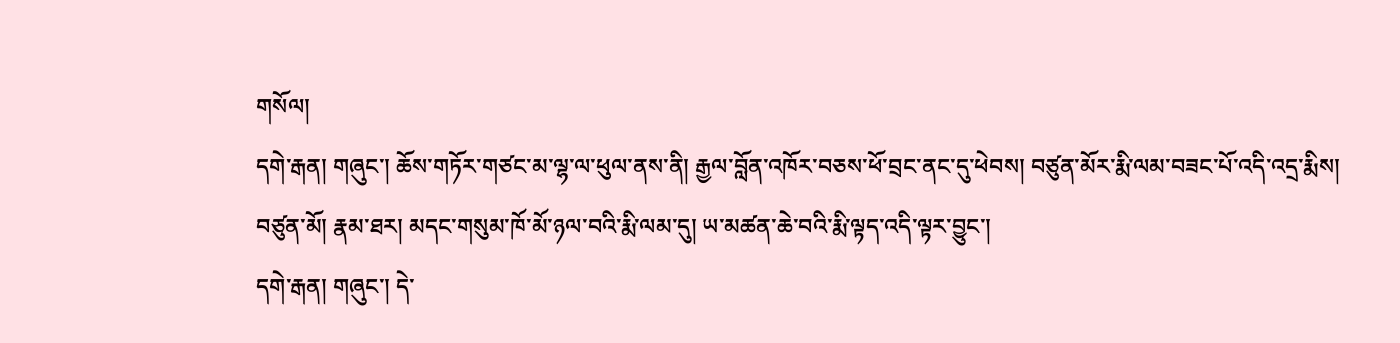གསོལ།
དགེ་རྒན། གཞུང་། ཆོས་གཏོར་གཙང་མ་ལྷ་ལ་ཕུལ་ནས་ནི། རྒྱལ་བློན་འཁོར་བཅས་ཕོ་བྲང་ནང་དུ་ཕེབས། བཙུན་མོར་རྨི་ལམ་བཟང་པོ་འདི་འདྲ་རྨིས།
བཙུན་མོ། རྣམ་ཐར། མདང་གསུམ་ཁོ་མོ་ཉལ་བའི་རྨི་ལམ་དུ། ཡ་མཚན་ཆེ་བའི་རྨི་ལྟད་འདི་ལྟར་བྱུང་།
དགེ་རྒན། གཞུང་། དེ་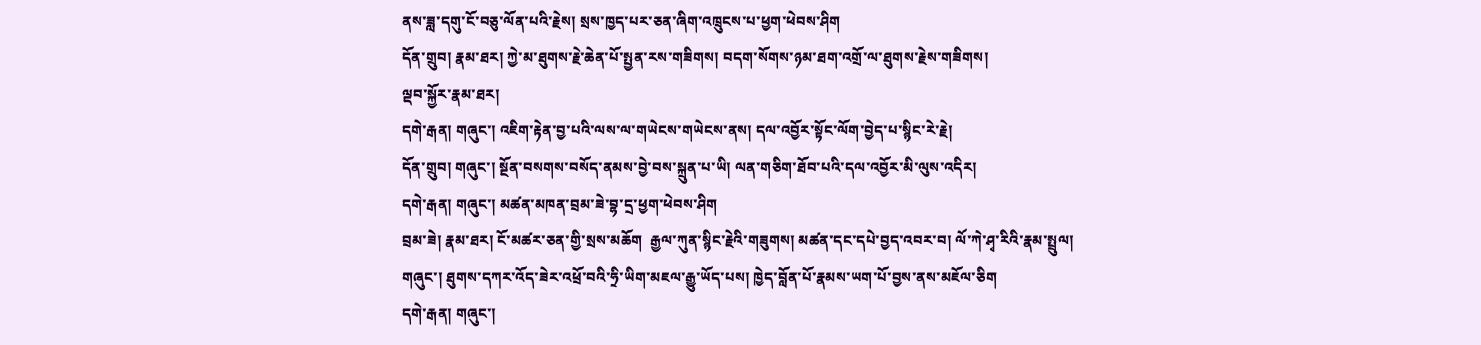ནས་ཟླ་དགུ་ངོ་བཅུ་ལོན་པའི་རྗེས། སྲས་ཁྱད་པར་ཅན་ཞིག་འཁྲུངས་པ་ཕྱག་ཕེབས་ཤིག
དོན་གྲུབ། རྣམ་ཐར། ཀྱེ་མ་ཐུགས་རྗེ་ཆེན་པོ་སྤྱན་རས་གཟིགས། བདག་སོགས་ཉམ་ཐག་འགྲོ་ལ་ཐུགས་རྗེས་གཟིགས།
ལྡབ་སྐྱོར་རྣམ་ཐར།
དགེ་རྒན། གཞུང་། འཇིག་རྟེན་བྱ་པའི་ལས་ལ་གཡེངས་གཡེངས་ནས། དལ་འབྱོར་སྟོང་ལོག་བྱེད་པ་སྙིང་རེ་རྗེ།
དོན་གྲུབ། གཞུང་། སྔོན་བསགས་བསོད་ནམས་བྱེ་བས་སྐྲུན་པ་ཡི། ལན་གཅིག་ཐོབ་པའི་དལ་འབྱོར་མི་ལུས་འདིར།
དགེ་རྒན། གཞུང་། མཚན་མཁན་བྲམ་ཟེ་བྷ་དྲ་ཕྱག་ཕེབས་ཤིག
བྲམ་ཟེ། རྣམ་ཐར། ངོ་མཚར་ཅན་གྱི་སྲས་མཆོག  རྒྱལ་ཀུན་སྙིང་རྗེའི་གཟུགས། མཚན་དང་དཔེ་བྱད་འབར་བ། ལོ་ཀེ་ཤྭ་རིའི་རྣམ་སྤྲུལ།
གཞུང་། ཐུགས་དཀར་འོད་ཟེར་འཕྲོ་བའི་ཧྲི་ཡིག་མཇལ་རྒྱུ་ཡོད་པས། ཁྱེད་བློན་པོ་རྣམས་ཡག་པོ་བྱས་ནས་མཇོལ་ཅིག
དགེ་རྒན། གཞུང་།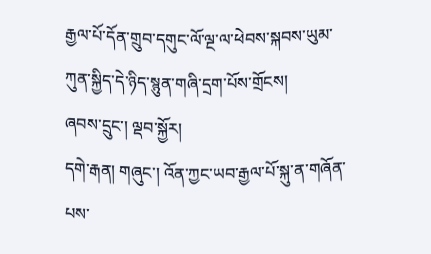རྒྱལ་པོ་དོན་གྲུབ་དགུང་ལོ་ལྔ་ལ་ཕེབས་སྐབས་ཡུམ་ཀུན་སྐྱིད་དེ་ཉིད་སྙུན་གཞི་དྲག་པོས་གྲོངས།
ཞབས་དྲུང་། ལྡབ་སྐྱོར།
དགེ་རྒན། གཞུང་། འོན་ཀྱང་ཡབ་རྒྱལ་པོ་སྐུ་ན་གཞོན་པས་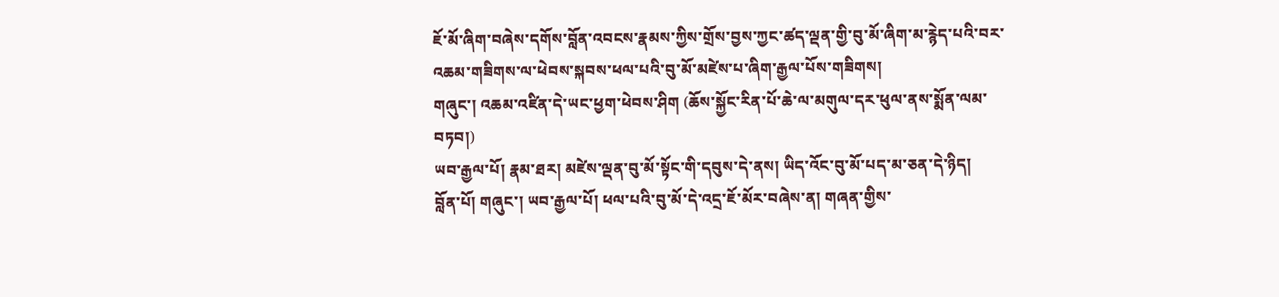ཇོ་མོ་ཞིག་བཞེས་དགོས་བློན་འབངས་རྣམས་ཀྱིས་གྲོས་བྱས་ཀྱང་ཚད་ལྡན་གྱི་བུ་མོ་ཞིག་མ་རྙེད་པའི་བར་འཆམ་གཟིགས་ལ་ཕེབས་སྐབས་ཕལ་པའི་བུ་མོ་མཛེས་པ་ཞིག་རྒྱལ་པོས་གཟིགས།
གཞུང་། འཆམ་འཛིན་དེ་ཡང་ཕྱག་ཕེབས་ཤིག (ཆོས་སྐྱོང་རིན་པོ་ཆེ་ལ་མགུལ་དར་ཕུལ་ནས་སྨོན་ལམ་བཏབ།)
ཡབ་རྒྱལ་པོ། རྣམ་ཐར། མཛེས་ལྡན་བུ་མོ་སྟོང་གི་དབུས་དེ་ནས། ཡིད་འོང་བུ་མོ་པད་མ་ཅན་དེ་ཉིད།
བློན་པོ། གཞུང་། ཡབ་རྒྱལ་པོ། ཕལ་པའི་བུ་མོ་དེ་འདྲ་ཇོ་མོར་བཞེས་ན། གཞན་གྱིས་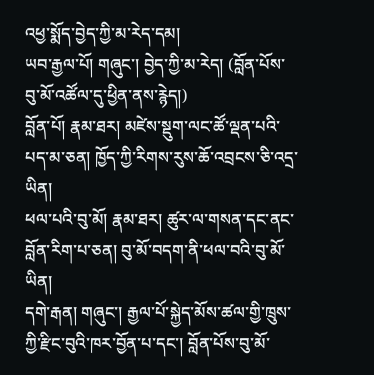འཕྱ་སྨོད་བྱེད་ཀྱི་མ་རེད་དམ།
ཡབ་རྒྱལ་པོ། གཞུང་། བྱེད་ཀྱི་མ་རེད། (བློན་པོས་བུ་མོ་འཚོལ་དུ་ཕྱིན་ནས་རྙེད།)
བློན་པོ། རྣམ་ཐར། མཛེས་སྡུག་ལང་ཚོ་ལྡན་པའི་པད་མ་ཅན། ཁྱོད་ཀྱི་རིགས་རུས་ཆོ་འབྲངས་ཅི་འདྲ་ཡིན།
ཕལ་པའི་བུ་མོ། རྣམ་ཐར། ཚུར་ལ་གསན་དང་ནང་བློན་རིག་པ་ཅན། བུ་མོ་བདག་ནི་ཕལ་བའི་བུ་མོ་ཡིན།
དགེ་རྒན། གཞུང་། རྒྱལ་པོ་སྐྱེད་མོས་ཚལ་གྱི་ཁྲུས་ཀྱི་རྫིང་བུའི་ཁར་བྱོན་པ་དང་། བློན་པོས་བུ་མོ་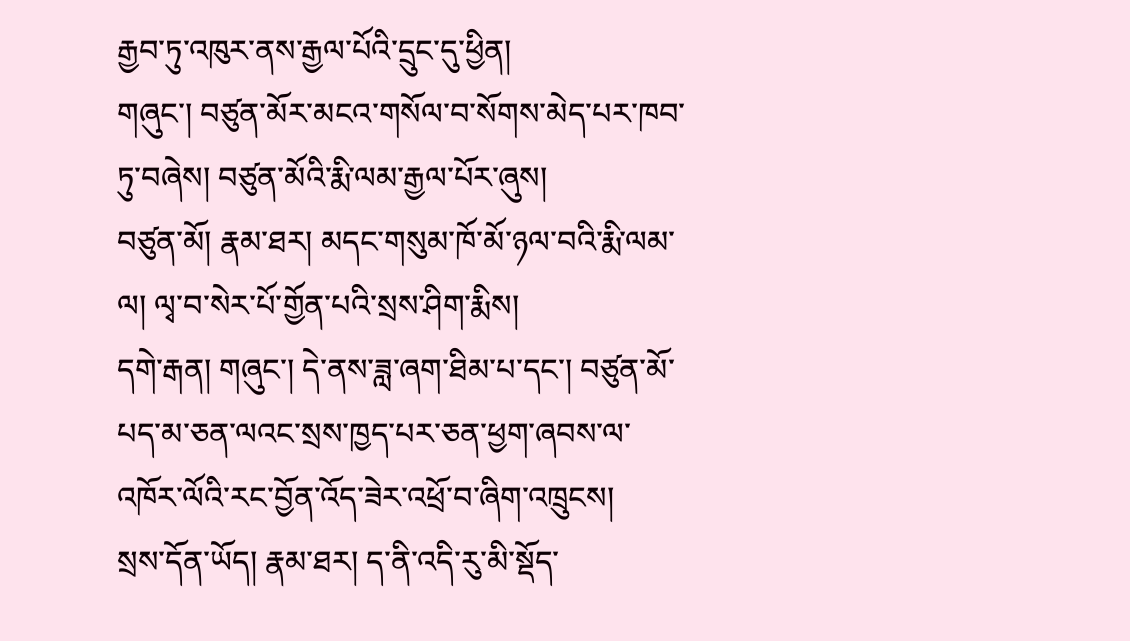རྒྱབ་ཏུ་འཁུར་ནས་རྒྱལ་པོའི་དྲུང་དུ་ཕྱིན།
གཞུང་། བཙུན་མོར་མངའ་གསོལ་བ་སོགས་མེད་པར་ཁབ་ཏུ་བཞེས། བཙུན་མོའི་རྨི་ལམ་རྒྱལ་པོར་ཞུས།
བཙུན་མོ། རྣམ་ཐར། མདང་གསུམ་ཁོ་མོ་ཉལ་བའི་རྨི་ལམ་ལ། ལྭ་བ་སེར་པོ་གྱོན་པའི་སྲས་ཤིག་རྨིས།
དགེ་རྒན། གཞུང་། དེ་ནས་ཟླ་ཞག་ཐིམ་པ་དང་། བཙུན་མོ་པད་མ་ཅན་ལའང་སྲས་ཁྱད་པར་ཅན་ཕྱག་ཞབས་ལ་འཁོར་ལོའི་རང་བྱོན་འོད་ཟེར་འཕྲོ་བ་ཞིག་འཁྲུངས།
སྲས་དོན་ཡོད། རྣམ་ཐར། ད་ནི་འདི་རུ་མི་སྡོད་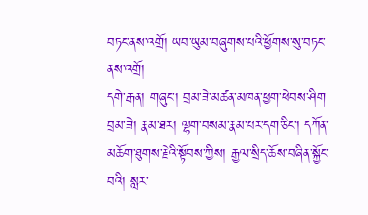བཏང་ནས་འགྲོ། ཡབ་ཡུམ་བཞུགས་པའི་ཕྱོགས་སུ་བཏང་ནས་འགྲོ།
དགེ་རྒན། གཞུང་། བྲམ་ཟེ་མཚན་མཁན་ཕྱག་ཕེབས་ཤིག
བྲམ་ཟེ། རྣམ་ཐར། ལྷག་བསམ་རྣམ་པར་དག་ཅིང་། དཀོན་མཆོག་ཐུགས་རྗེའི་སྟོབས་ཀྱིས། རྒྱལ་སྲིད་ཆོས་བཞིན་སྐྱོང་བའི། སླར་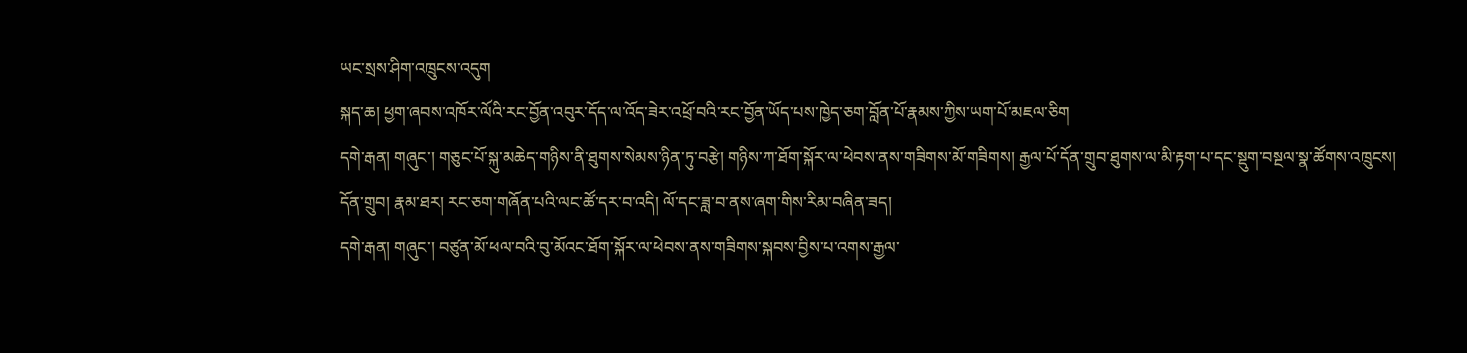ཡང་སྲས་ཤིག་འཁྲུངས་འདུག
སྐད་ཆ། ཕྱག་ཞབས་འཁོར་ལོའི་རང་བྱོན་འབུར་དོད་ལ་འོད་ཟེར་འཕྲོ་བའི་རང་བྱོན་ཡོད་པས་ཁྱེད་ཅག་བློན་པོ་རྣམས་ཀྱིས་ཡག་པོ་མཇལ་ཅིག
དགེ་རྒན། གཞུང་། གཅུང་པོ་སྐུ་མཆེད་གཉིས་ནི་ཐུགས་སེམས་ཉིན་ཏུ་བརྩེ། གཉིས་ཀ་ཐོག་སྐོར་ལ་ཕེབས་ནས་གཟིགས་མོ་གཟིགས། རྒྱལ་པོ་དོན་གྲུབ་ཐུགས་ལ་མི་རྟག་པ་དང་སྡུག་བསྔལ་སྣ་ཚོགས་འཁྲུངས།
དོན་གྲུབ། རྣམ་ཐར། རང་ཅག་གཞོན་པའི་ལང་ཚོ་དར་བ་འདི། ལོ་དང་ཟླ་བ་ནས་ཞག་གིས་རིམ་བཞིན་ཟད།
དགེ་རྒན། གཞུང་། བཙུན་མོ་ཕལ་བའི་བུ་མོའང་ཐོག་སྐོར་ལ་ཕེབས་ནས་གཟིགས་སྐབས་བྱིས་པ་འགས་རྒྱལ་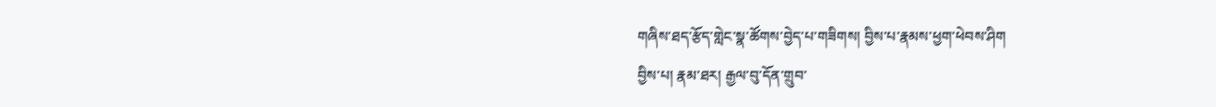གཞིས་ཐད་རྩོད་གླེང་སྣ་ཚོགས་བྱེད་པ་གཟིགས། བྱིས་པ་རྣམས་ཕྱག་ཕེབས་ཤིག
བྱིས་པ། རྣམ་ཐར། རྒྱལ་བུ་དོན་གྲུབ་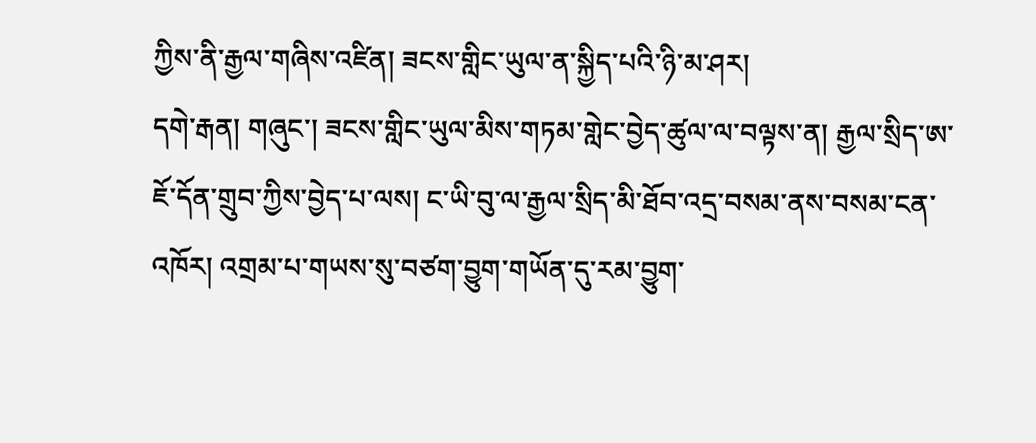ཀྱིས་ནི་རྒྱལ་གཞིས་འཛིན། ཟངས་གླིང་ཡུལ་ན་སྐྱིད་པའི་ཉི་མ་ཤར།
དགེ་རྒན། གཞུང་། ཟངས་གླིང་ཡུལ་མིས་གཏམ་གླེང་བྱེད་ཚུལ་ལ་བལྟས་ན། རྒྱལ་སྲིད་ཨ་ཇོ་དོན་གྲུབ་ཀྱིས་བྱེད་པ་ལས། ང་ཡི་བུ་ལ་རྒྱལ་སྲིད་མི་ཐོབ་འདྲ་བསམ་ནས་བསམ་ངན་འཁོར། འགྲམ་པ་གཡས་སུ་བཙག་བྱུག་གཡོན་དུ་རམ་བྱུག་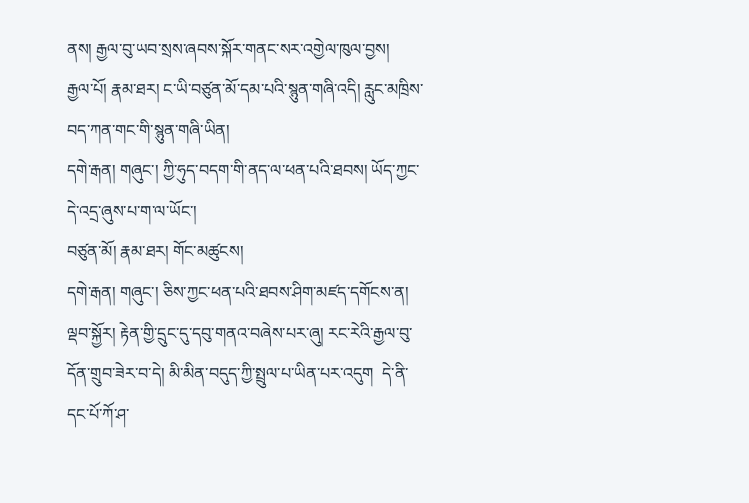ནས། རྒྱལ་བུ་ཡབ་སྲས་ཞབས་སྐོར་གནང་སར་འགྱེལ་ཁུལ་བྱས།
རྒྱལ་པོ། རྣམ་ཐར། ང་ཡི་བཙུན་མོ་དམ་པའི་སྙུན་གཞི་འདི། རླུང་མཁྲིས་བད་ཀན་གང་གི་སྙུན་གཞི་ཡིན།
དགེ་རྒན། གཞུང་། ཀྱི་ཧུད་བདག་གི་ནད་ལ་ཕན་པའི་ཐབས། ཡོད་ཀྱང་དེ་འདྲ་ཞུས་པ་ག་ལ་ཡོང་།
བཙུན་མོ། རྣམ་ཐར། གོང་མཚུངས།
དགེ་རྒན། གཞུང་། ཅིས་ཀྱང་ཕན་པའི་ཐབས་ཤིག་མཛད་དགོངས་ན།
ལྡབ་སྐྱོར། རྟེན་གྱི་དྲུང་དུ་དབུ་གནའ་བཞེས་པར་ཞུ། རང་རེའི་རྒྱལ་བུ་དོན་གྲུབ་ཟེར་བ་དེ། མི་མིན་བདུད་ཀྱི་སྤྲུལ་པ་ཡིན་པར་འདུག  དེ་ནི་དང་པོ་ཀོ་ཤ་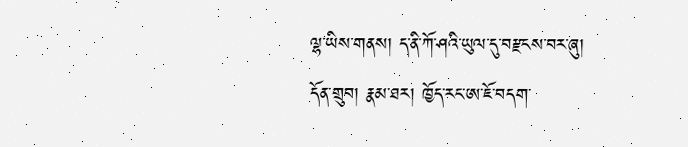ལྷ་ཡིས་གནས། ད་ནི་ཀོ་ཤའི་ཡུལ་དུ་བརྫངས་བར་ཞུ།
དོན་གྲུབ། རྣམ་ཐར། ཁྱོད་རང་ཨ་ཇོ་བདག་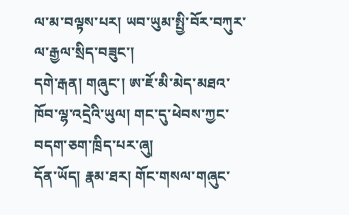ལ་མ་བལྟས་པར། ཡབ་ཡུམ་སྤྱི་བོར་བཀུར་ལ་རྒྱལ་སྲིད་བཟུང་།
དགེ་རྒན། གཞུང་། ཨ་ཇོ་མི་མེད་མཐའ་ཁོབ་ལྷ་འདྲེའི་ཡུལ། གང་དུ་ཕེབས་ཀྱང་བདག་ཅག་ཁྲིད་པར་ཞུ།
དོན་ཡོད། རྣམ་ཐར། གོང་གསལ་གཞུང་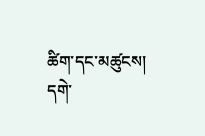ཚིག་དང་མཚུངས།
དགེ་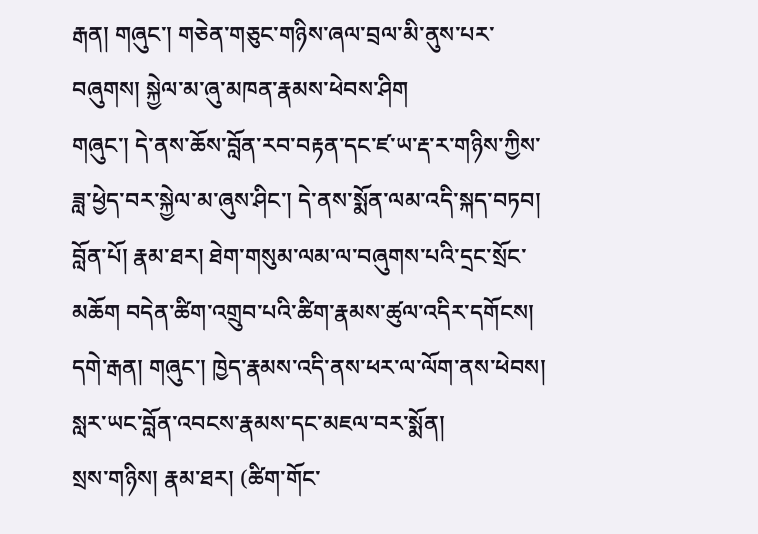རྒན། གཞུང་། གཅེན་གཅུང་གཉིས་ཞལ་བྲལ་མི་ནུས་པར་བཞུགས། སྐྱེལ་མ་ཞུ་མཁན་རྣམས་ཕེབས་ཤིག
གཞུང་། དེ་ནས་ཆོས་བློན་རབ་བརྟན་དང་ཛ་ཡ་རྡ་ར་གཉིས་ཀྱིས་ཟླ་ཕྱེད་བར་སྐྱེལ་མ་ཞུས་ཤིང་། དེ་ནས་སྨོན་ལམ་འདི་སྐད་བཏབ།
བློན་པོ། རྣམ་ཐར། ཐེག་གསུམ་ལམ་ལ་བཞུགས་པའི་དྲང་སྲོང་མཆོག བདེན་ཚིག་འགྲུབ་པའི་ཚིག་རྣམས་ཚུལ་འདིར་དགོངས།
དགེ་རྒན། གཞུང་། ཁྱེད་རྣམས་འདི་ནས་ཕར་ལ་ལོག་ནས་ཕེབས། སླར་ཡང་བློན་འབངས་རྣམས་དང་མཇལ་བར་སྨོན།
སྲས་གཉིས། རྣམ་ཐར། (ཚིག་གོང་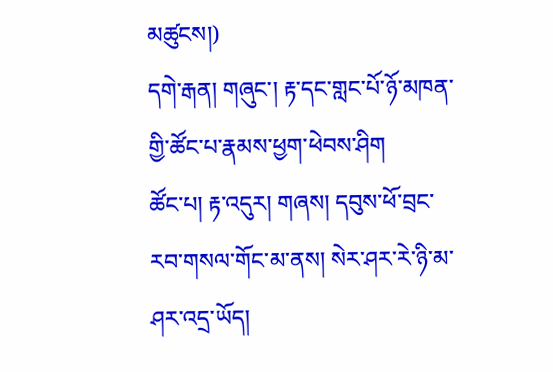མཚུངས།)
དགེ་རྒན། གཞུང་། རྟ་དང་གླང་པོ་ཉོ་མཁན་གྱི་ཚོང་པ་རྣམས་ཕྱག་ཕེབས་ཤིག
ཚོང་པ། རྟ་འདུར། གཞས། དབུས་ཕོ་བྲང་རབ་གསལ་གོང་མ་ནས། སེར་ཤར་རེ་ཉི་མ་ཤར་འདྲ་ཡོད།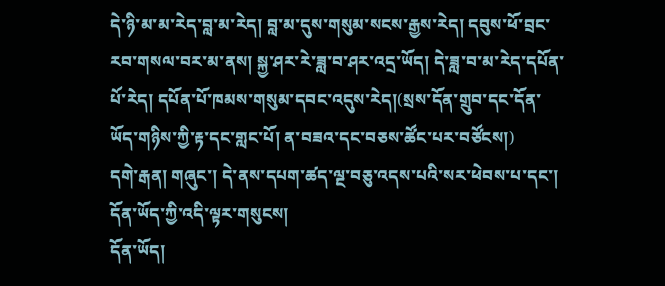དེ་ཉི་མ་མ་རེད་བླ་མ་རེད། བླ་མ་དུས་གསུམ་སངས་རྒྱས་རེད། དབུས་ཕོ་བྲང་རབ་གསལ་བར་མ་ནས། སྐྱ་ཤར་རེ་ཟླ་བ་ཤར་འདྲ་ཡོད། དེ་ཟླ་བ་མ་རེད་དཔོན་པོ་རེད། དཔོན་པོ་ཁམས་གསུམ་དབང་འདུས་རེད།(སྲས་དོན་གྲུབ་དང་དོན་ཡོད་གཉིས་ཀྱི་རྟ་དང་གླང་པོ། ན་བཟའ་དང་བཅས་ཚོང་པར་བཙོངས།)
དགེ་རྒན། གཞུང་། དེ་ནས་དཔག་ཚད་ལྔ་བཅུ་འདས་པའི་སར་ཕེབས་པ་དང་། དོན་ཡོད་ཀྱི་འདི་ལྟར་གསུངས།
དོན་ཡོད།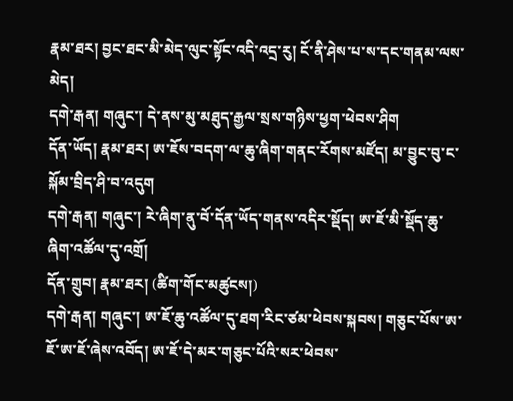རྣམ་ཐར། བྱང་ཐང་མི་མེད་ལུང་སྟོང་འདི་འདྲ་རུ། ངོ་ནི་ཤེས་པ་ས་དང་གནམ་ལས་མེད།
དགེ་རྒན། གཞུང་། དེ་ནས་མུ་མཐུད་རྒྱལ་སྲས་གཉིས་ཕྱག་ཕེབས་ཤིག
དོན་ཡོད། རྣམ་ཐར། ཨ་ཇོས་བདག་ལ་ཆུ་ཞིག་གནང་རོགས་མཛོད། མ་བྱུང་བུ་ང་སྐོམ་བྲིད་ཤི་བ་འདུག
དགེ་རྒན། གཞུང་། རེ་ཞིག་ནུ་བོ་དོན་ཡོད་གནས་འདིར་སྡོད། ཨ་ཇོ་མི་སྡོད་ཆུ་ཞིག་འཚོལ་དུ་འགྲོ།
དོན་གྲུབ། རྣམ་ཐར། (ཚིག་གོང་མཚུངས།)
དགེ་རྒན། གཞུང་། ཨ་ཇོ་ཆུ་འཚོལ་དུ་ཐག་རིང་ཙམ་ཕེབས་སྐབས། གཅུང་པོས་ཨ་ཇོ་ཨ་ཇོ་ཞེས་འབོད། ཨ་ཇོ་དེ་མར་གཅུང་པོའི་སར་ཕེབས་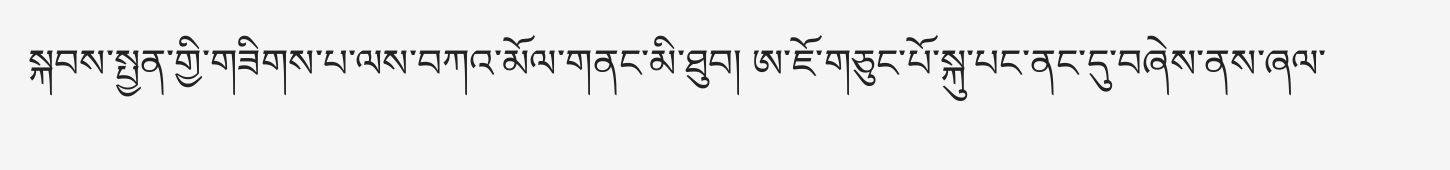སྐབས་སྤྱན་གྱི་གཟིགས་པ་ལས་བཀའ་མོལ་གནང་མི་ཐུབ། ཨ་ཇོ་གཅུང་པོ་སྐུ་པང་ནང་དུ་བཞེས་ནས་ཞལ་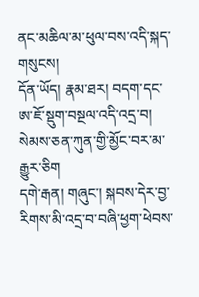ནང་མཆིལ་མ་ཕུལ་བས་འདི་སྐད་གསུངས།
དོན་ཡོད། རྣམ་ཐར། བདག་དང་ཨ་ཇོ་སྡུག་བསྔལ་འདི་འདྲ་བ། སེམས་ཅན་ཀུན་གྱི་མྱོང་བར་མ་རྒྱུར་ཅིག
དགེ་རྒན། གཞུང་། སྐབས་དེར་བྱ་རིགས་མི་འདྲ་བ་བཞི་ཕྱག་ཕེབས་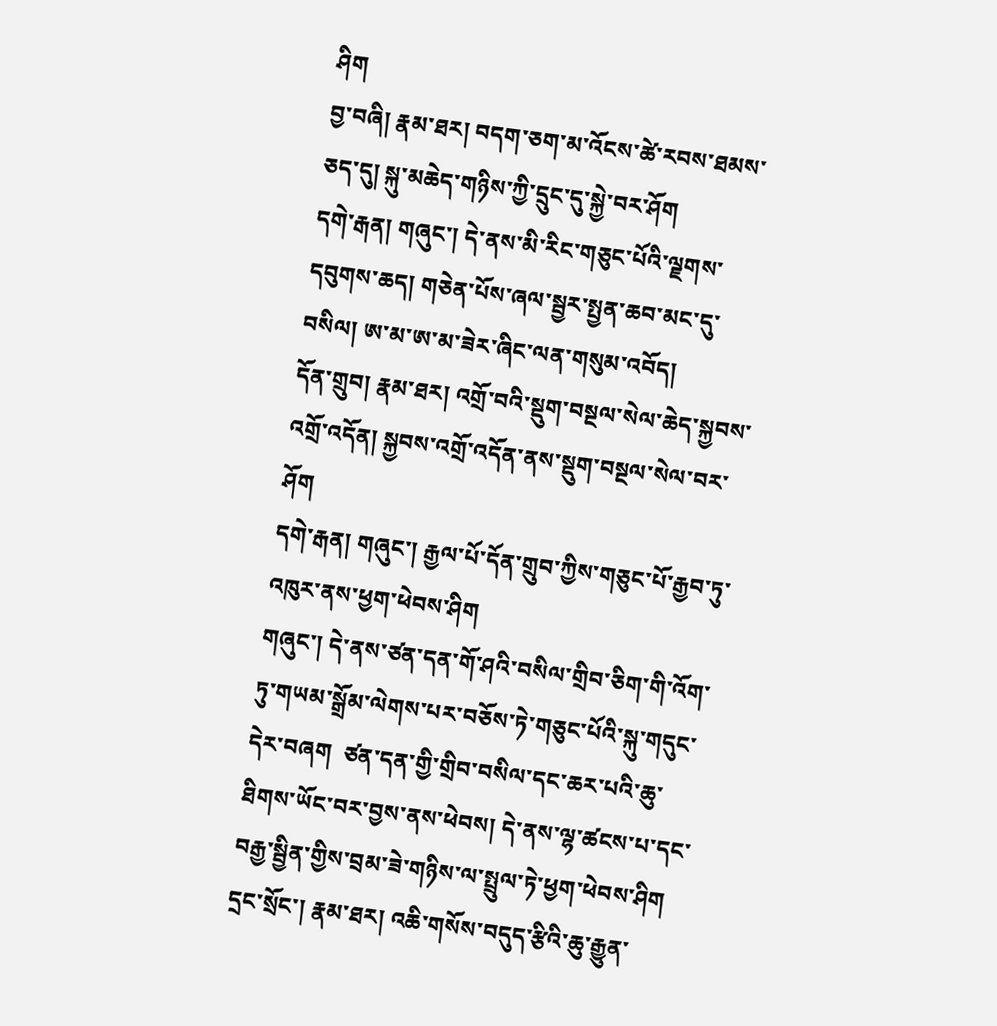ཤིག
བྱ་བཞི། རྣམ་ཐར། བདག་ཅག་མ་འོངས་ཚེ་རབས་ཐམས་ཅད་དུ། སྐུ་མཆེད་གཉིས་ཀྱི་དྲུང་དུ་སྐྱེ་བར་ཤོག
དགེ་རྒན། གཞུང་། དེ་ནས་མི་རིང་གཅུང་པོའི་ལྗགས་དབུགས་ཆད། གཅེན་པོས་ཞལ་སྦྱར་སྤྱན་ཆབ་མང་དུ་བསིལ། ཨ་མ་ཨ་མ་ཟེར་ཞིང་ལན་གསུམ་འབོད།
དོན་གྲུབ། རྣམ་ཐར། འགྲོ་བའི་སྡུག་བསྔལ་སེལ་ཆེད་སྐྱབས་འགྲོ་འདོན། སྐྱབས་འགྲོ་འདོན་ནས་སྡུག་བསྔལ་སེལ་བར་ཤོག
དགེ་རྒན། གཞུང་། རྒྱལ་པོ་དོན་གྲུབ་ཀྱིས་གཅུང་པོ་རྒྱབ་ཏུ་འཁུར་ནས་ཕྱག་ཕེབས་ཤིག
གཞུང་། དེ་ནས་ཙན་དན་གོ་ཤའི་བསིལ་གྲིབ་ཅིག་གི་འོག་ཏུ་གཡམ་སྒྲོམ་ལེགས་པར་བཅོས་ཏེ་གཅུང་པོའི་སྐུ་གདུང་དེར་བཞག  ཙན་དན་གྱི་གྲིབ་བསིལ་དང་ཆར་པའི་ཆུ་ཐིགས་ཡོང་བར་བྱས་ནས་ཕེབས། དེ་ནས་ལྷ་ཚངས་པ་དང་བརྒྱ་སྦྱིན་གྱིས་བྲམ་ཟེ་གཉིས་ལ་སྤྲུལ་ཏེ་ཕྱག་ཕེབས་ཤིག
དྲང་སྲོང་། རྣམ་ཐར། འཆི་གསོས་བདུད་རྩིའི་ཆུ་རྒྱུན་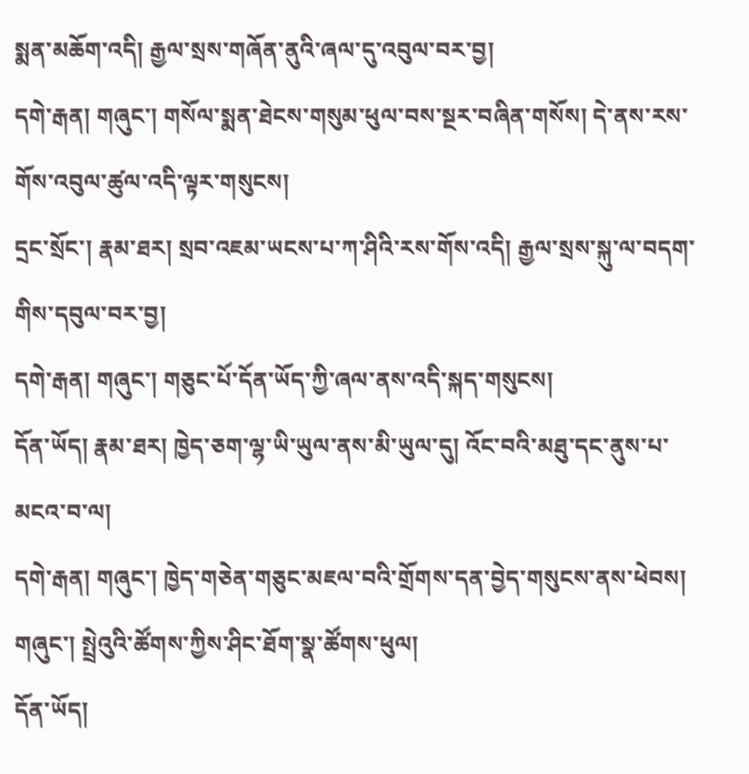སྨན་མཆོག་འདི། རྒྱལ་སྲས་གཞོན་ནུའི་ཞལ་དུ་འབུལ་བར་བྱ།
དགེ་རྒན། གཞུང་། གསོལ་སྨན་ཐེངས་གསུམ་ཕུལ་བས་སྔར་བཞིན་གསོས། དེ་ནས་རས་གོས་འབུལ་ཚུལ་འདི་ལྟར་གསུངས།
དྲང་སྲོང་། རྣམ་ཐར། སྲབ་འཇམ་ཡངས་པ་ཀ་ཤིའི་རས་གོས་འདི། རྒྱལ་སྲས་སྐུ་ལ་བདག་གིས་དབུལ་བར་བྱ།
དགེ་རྒན། གཞུང་། གཅུང་པོ་དོན་ཡོད་ཀྱི་ཞལ་ནས་འདི་སྐད་གསུངས།
དོན་ཡོད། རྣམ་ཐར། ཁྱེད་ཅག་ལྷ་ཡི་ཡུལ་ནས་མི་ཡུལ་དུ། འོང་བའི་མཐུ་དང་ནུས་པ་མངའ་བ་ལ།
དགེ་རྒན། གཞུང་། ཁྱེད་གཅེན་གཅུང་མཇལ་བའི་གྲོགས་དན་བྱེད་གསུངས་ནས་ཕེབས།
གཞུང་། སྤྲེའུའི་ཚོགས་ཀྱིས་ཤིང་ཐོག་སྣ་ཚོགས་ཕུལ།
དོན་ཡོད།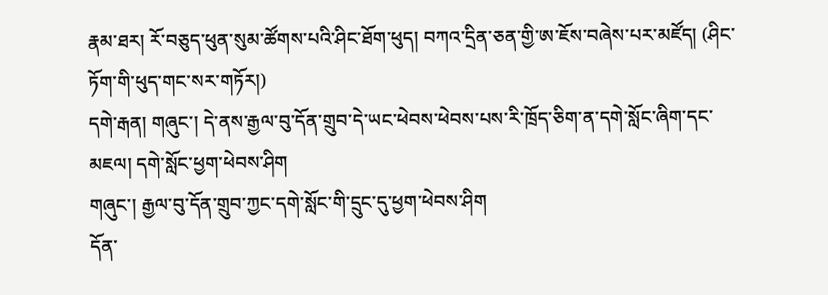རྣམ་ཐར། རོ་བཅུད་ཕུན་སུམ་ཚོགས་པའི་ཤིང་ཐོག་ཕུད། བཀའ་དྲིན་ཅན་གྱི་ཨ་ཇོས་བཞེས་པར་མཛོད། (ཤིང་ཏོག་གི་ཕུད་གང་སར་གཏོར།)
དགེ་རྒན། གཞུང་། དེ་ནས་རྒྱལ་བུ་དོན་གྲུབ་དེ་ཡང་ཕེབས་ཕེབས་པས་རི་ཁྲོད་ཅིག་ན་དགེ་སློང་ཞིག་དང་མཇལ། དགེ་སློང་ཕྱག་ཕེབས་ཤིག
གཞུང་། རྒྱལ་བུ་དོན་གྲུབ་ཀྱང་དགེ་སློང་གི་དྲུང་དུ་ཕྱག་ཕེབས་ཤིག
དོན་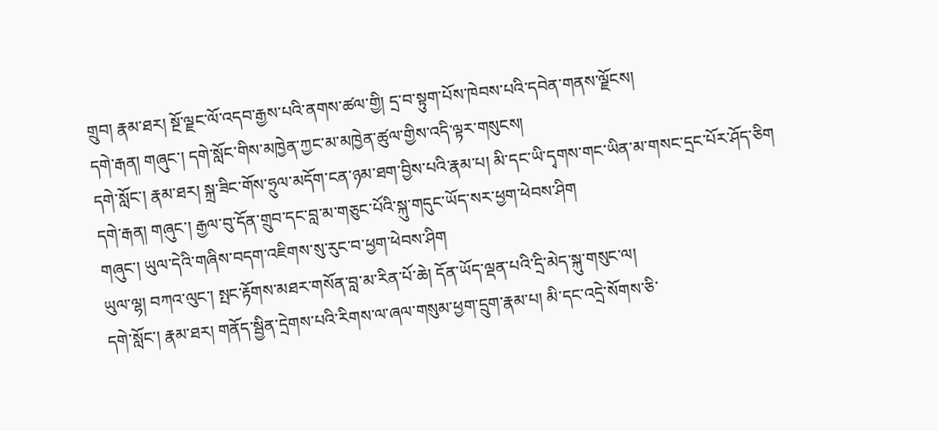གྲུབ། རྣམ་ཐར། སྔོ་ལྗང་ལོ་འདབ་རྒྱས་པའི་ནགས་ཚལ་གྱི། དྲ་བ་སྟུག་པོས་ཁེབས་པའི་དབེན་གནས་ལྗོངས།
དགེ་རྒན། གཞུང་། དགེ་སློང་གིས་མཁྱེན་ཀྱང་མ་མཁྱེན་ཚུལ་གྱིས་འདི་ལྟར་གསུངས།
དགེ་སློང་། རྣམ་ཐར། སྐྲ་ཟིང་གོས་ཧྲུལ་མདོག་ངན་ཉམ་ཐག་བྱིས་པའི་རྣམ་པ། མི་དང་ཡི་དྭགས་གང་ཡིན་མ་གསང་དྲང་པོར་ཤོད་ཅིག
དགེ་རྒན། གཞུང་། རྒྱལ་བུ་དོན་གྲུབ་དང་བླ་མ་གཅུང་པོའི་སྐུ་གདུང་ཡོད་སར་ཕྱག་ཕེབས་ཤིག
གཞུང་། ཡུལ་དེའི་གཞིས་བདག་འཇིགས་སུ་རུང་བ་ཕྱག་ཕེབས་ཤིག
ཡུལ་ལྷ། བཀའ་ལུང་། སྤང་རྟོགས་མཐར་གསོན་བླ་མ་རིན་པོ་ཆེ། དོན་ཡོད་ལྡན་པའི་དྲི་མེད་སྐུ་གསུང་ལ།
དགེ་སློང་། རྣམ་ཐར། གནོད་སྦྱིན་དྲེགས་པའི་རིགས་ལ་ཞལ་གསུམ་ཕྱག་དྲུག་རྣམ་པ། མི་དང་འདྲེ་སོགས་ཅི་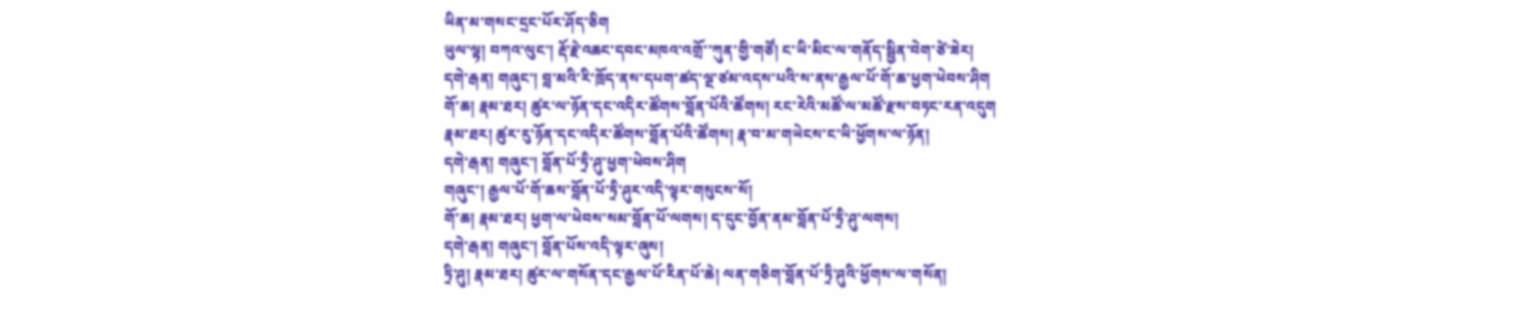ཡིན་མ་གསང་དྲང་པོར་ཤོད་ཅིག
ཡུལ་ལྷ། བཀའ་ལུང་། རྡོ་རྗེ་འཆང་དབང་མཁའ་འགྲོ་་ཀུན་གྱི་གཙོ། ང་ཡི་མིང་ལ་གནོད་སྦྱིན་བེག་ཙེ་ཟེར།
དགེ་རྒན། གཞུང་། བླ་མའི་རི་ཁྲོད་ནས་དཔག་ཚད་ལྔ་ཙམ་འདས་པའི་ས་ནས་རྒྱལ་པོ་གོ་ཆ་ཕྱག་ཕེབས་ཤིག
གོ་ཆ། རྣམ་ཐར། ཚུར་ལ་ཉོན་དང་འདིར་ཚོགས་བློན་པོའི་ཚོགས། རང་རེའི་མཚོ་ལ་མཚོ་རྫས་བཏང་རན་འདུག
རྣམ་ཐར། ཚུར་རུ་ཉོན་དང་འདིར་ཚོགས་བློན་པོའི་ཚོགས། རྣ་བ་མ་གཡེངས་ང་ཡི་ཕྱོགས་ལ་ཉོན།
དགེ་རྒན། གཞུང་། བློན་པོ་ཏྲི་ཤུ་ཕྱག་ཕེབས་ཤིག
གཞུང་། རྒྱལ་པོ་གོ་ཆས་བློན་པོ་ཏྲི་ཤུར་འདི་ལྟར་གསུངས་སོ།
གོ་ཆ། རྣམ་ཐར། ཕྱག་ལ་ཕེབས་སམ་བློན་པོ་ལགས། ད་དུང་བྱོན་ནམ་བློན་པོ་ཏྲི་ཤུ་ལགས།
དགེ་རྒན། གཞུང་། བློན་པོས་འདི་ལྟར་ཞུས།
ཏྲི་ཤུ། རྣམ་ཐར། ཚུར་ལ་གསོན་དང་རྒྱལ་པོ་རིན་པོ་ཆེ། ལན་གཅིག་བློན་པོ་ཏྲི་ཤུའི་ཕྱོགས་ལ་གསོན།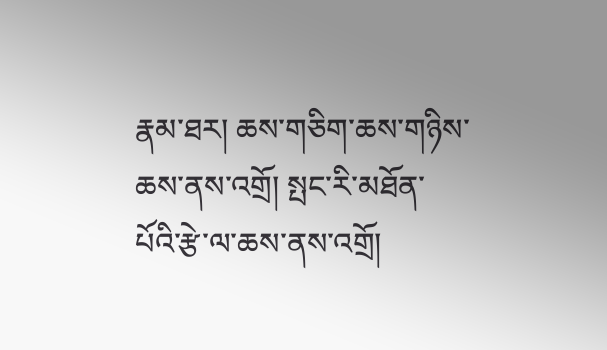རྣམ་ཐར། ཆས་གཅིག་ཆས་གཉིས་ཆས་ནས་འགྲོ། སྤང་རི་མཐོན་པོའི་རྩེ་ལ་ཆས་ནས་འགྲོ།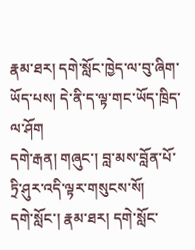རྣམ་ཐར། དགེ་སློང་ཁྱེད་ལ་བུ་ཞིག་ཡོད་པས། དེ་ནི་ད་ལྟ་གང་ཡོད་ཁྲིད་ལ་ཤོག
དགེ་རྒན། གཞུང་། བླ་མས་བློན་པོ་ཏྲི་ཤུར་འདི་ལྟར་གསུངས་སོ།
དགེ་སློང་། རྣམ་ཐར། དགེ་སློང་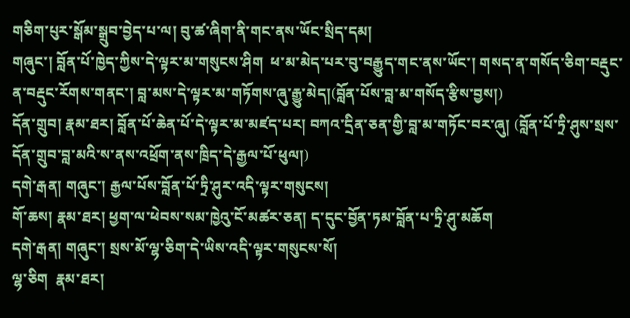གཅིག་པུར་སྒོམ་སྒྲུབ་བྱེད་པ་ལ། བུ་ཚ་ཞིག་ནི་གང་ནས་ཡོང་སྲིད་དམ།
གཞུང་། བློན་པོ་ཁྱེད་ཀྱིས་དེ་ལྟར་མ་གསུངས་ཤིག  ཕ་མ་མེད་པར་བུ་བརྒྱུད་གང་ནས་ཡོང་། གསད་ན་གསོད་ཅིག་བརྡུང་ན་བརྡུང་རོགས་གནང་། བླ་མས་དེ་ལྟར་མ་གཏོགས་ཞུ་རྒྱུ་མེད།(བློན་པོས་བླ་མ་གསོད་རྩིས་བྱས།)
དོན་གྲུབ། རྣམ་ཐར། བློན་པོ་ཆེན་པོ་དེ་ལྟར་མ་མཛད་པར། བཀའ་དྲིན་ཅན་གྱི་བླ་མ་གཏོང་བར་ཞུ། (བློན་པོ་ཏྲི་ཤུས་སྲས་དོན་གྲུབ་བླ་མའི་ས་ནས་འཕྲོག་ནས་ཁྲིད་དེ་རྒྱལ་པོ་ཕུལ།)
དགེ་རྒན། གཞུང་། རྒྱལ་པོས་བློན་པོ་ཏྲི་ཤུར་འདི་ལྟར་གསུངས།
གོ་ཆས། རྣམ་ཐར། ཕྱག་ལ་ཕེབས་སམ་ཁྱེའུ་ངོ་མཚར་ཅན། ད་དུང་བྱོན་ཏམ་བློན་པ་ཏྲི་ཤུ་མཆོག
དགེ་རྒན། གཞུང་། སྲས་མོ་ལྷ་ཅིག་དེ་ཡིས་འདི་ལྟར་གསུངས་སོ།
ལྷ་ཅིག  རྣམ་ཐར།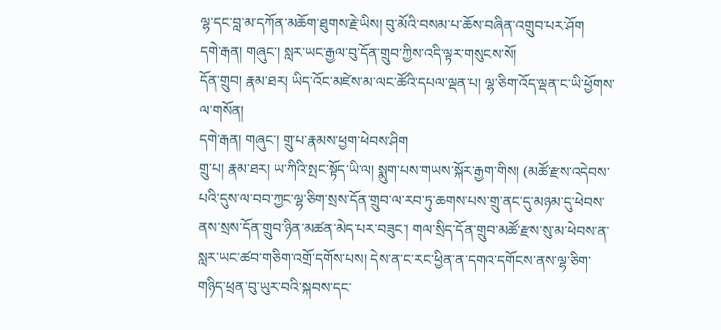ལྷ་དང་བླ་མ་དཀོན་མཆོག་ཐུགས་རྗེ་ཡིས། བུ་མོའི་བསམ་པ་ཆོས་བཞིན་འགྲུབ་པར་ཤོག
དགེ་རྒན། གཞུང་། སླར་ཡང་རྒྱལ་བུ་དོན་གྲུབ་ཀྱིས་འདི་ལྟར་གསུངས་སོ།
དོན་གྲུབ། རྣམ་ཐར། ཡིད་འོང་མཛེས་མ་ལང་ཚོའི་དཔལ་ལྡན་པ། ལྷ་ཅིག་འོད་ལྡན་ང་ཡི་ཕྱོགས་ལ་གསོན།
དགེ་རྒན། གཞུང་། གྲུ་པ་རྣམས་ཕྱག་ཕེབས་ཤིག
གྲུ་པ། རྣམ་ཐར། ཡ་ཀིའི་སྤང་སྟོད་ཡི་ལ། སྨུག་པས་གཡས་སྐོར་རྒྱག་གིས། (མཚོ་རྫས་འདེབས་པའི་དུས་ལ་བབ་ཀྱང་ལྷ་ཅིག་སྲས་དོན་གྲུབ་ལ་རབ་ཏུ་ཆགས་པས་གྲུ་ནང་དུ་མཉམ་དུ་ཕེབས་ནས་སྲས་དོན་གྲུབ་ཉིན་མཚན་མེད་པར་བཟུང་། གལ་སྲིད་དོན་གྲུབ་མཚོ་རྫས་སུ་མ་ཕེབས་ན་སླར་ཡང་ཚབ་གཅིག་འགྲོ་དགོས་པས། དེས་ན་ང་རང་ཕྱིན་ན་དགའ་དགོངས་ནས་ལྷ་ཅིག་གཉིད་ཕྲན་བུ་ཡུར་བའི་སྐབས་དང་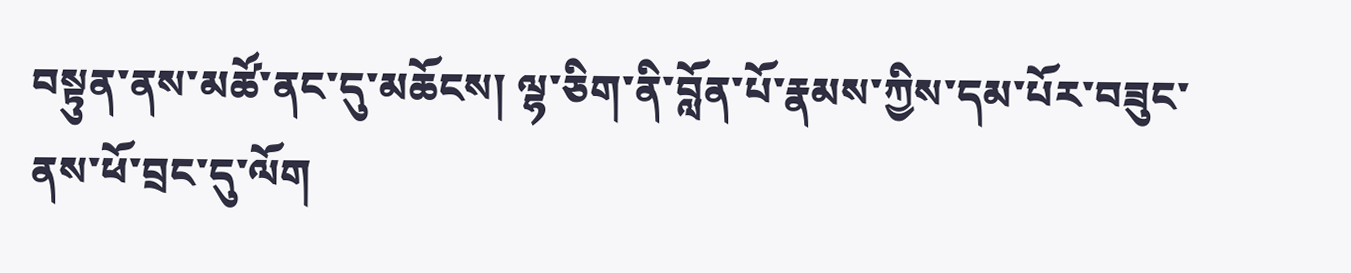བསྟུན་ནས་མཚོ་ནང་དུ་མཆོངས། ལྷ་ཅིག་ནི་བློན་པོ་རྣམས་ཀྱིས་དམ་པོར་བཟུང་ནས་ཕོ་བྲང་དུ་ལོག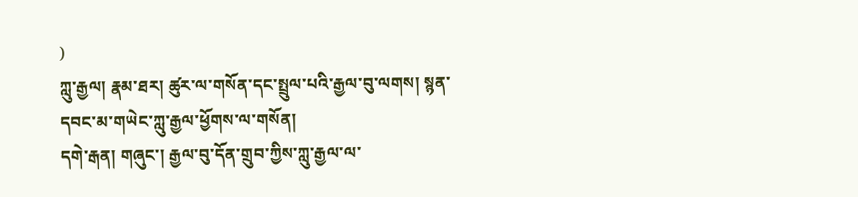)
ཀླུ་རྒྱལ། རྣམ་ཐར། ཚུར་ལ་གསོན་དང་སྤྲུལ་པའི་རྒྱལ་བུ་ལགས། སྙན་དབང་མ་གཡེང་ཀླུ་རྒྱལ་ཕྱོགས་ལ་གསོན།
དགེ་རྒན། གཞུང་། རྒྱལ་བུ་དོན་གྲུབ་ཀྱིས་ཀླུ་རྒྱལ་ལ་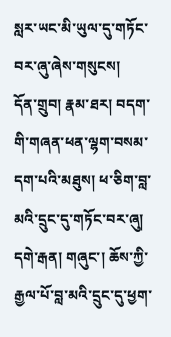སླར་ཡང་མི་ཡུལ་དུ་གཏོང་བར་ཞུ་ཞེས་གསུངས།
དོན་གྲུབ། རྣམ་ཐར། བདག་གི་གཞན་ཕན་ལྷག་བསམ་དག་པའི་མཐུས། ཕ་ཅིག་བླ་མའི་དྲུང་དུ་གཏོང་བར་ཞུ།
དགེ་རྒན། གཞུང་། ཆོས་ཀྱི་རྒྱལ་པོ་བླ་མའི་དྲུང་དུ་ཕྱག་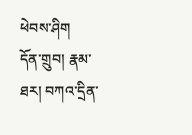ཕེབས་ཤིག
དོན་གྲུབ། རྣམ་ཐར། བཀའ་དྲིན་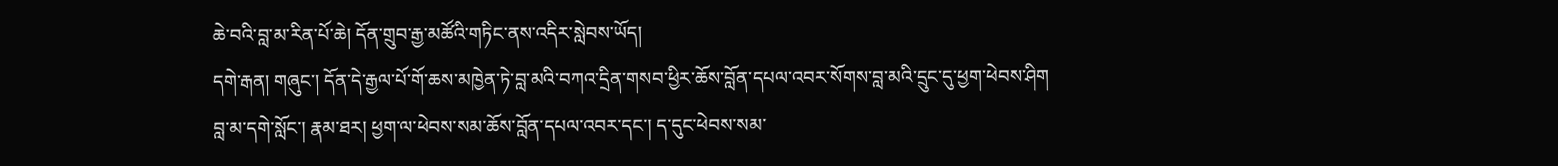ཆེ་བའི་བླ་མ་རིན་པོ་ཆེ། དོན་གྲུབ་རྒྱ་མཚོའི་གཏིང་ནས་འདིར་སླེབས་ཡོད།
དགེ་རྒན། གཞུང་། དོན་དེ་རྒྱལ་པོ་གོ་ཆས་མཁྱེན་ཏེ་བླ་མའི་བཀའ་དྲིན་གསབ་ཕྱིར་ཆོས་བློན་དཔལ་འབར་སོགས་བླ་མའི་དྲུང་དུ་ཕྱག་ཕེབས་ཤིག
བླ་མ་དགེ་སློང་། རྣམ་ཐར། ཕྱག་ལ་ཕེབས་སམ་ཆོས་བློན་དཔལ་འབར་དང་། ད་དུང་ཕེབས་སམ་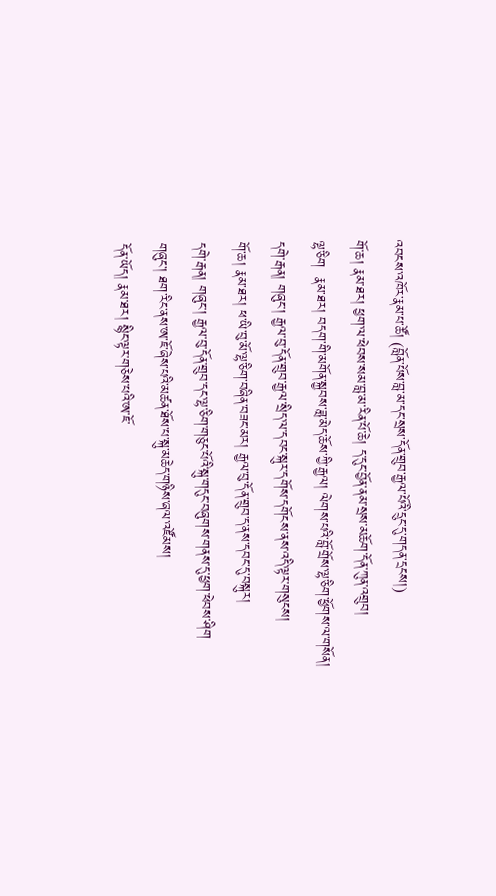འབངས་འཁོར་རྣམ་པ་ཚོ། (བློན་པོས་བླ་མ་དང་སྲས་དོན་གྲུབ་རྒྱལ་པོའི་དྲུང་དུ་གདན་དྲངས།)
གོ་ཆ། རྣམ་ཐར། ཕྱག་ལ་ཕེབས་སམ་བླ་མ་རིན་པོ་ཆེ། ད་དུང་བྱོན་ནམ་སྲས་མཆོག་དོན་ཀུན་འགྲུབ།
ལྷ་ཅིག  རྣམ་ཐར། བདག་གི་མགོན་སྐྱབས་ཟླ་མེད་ཆོས་ཀྱི་རྒྱལ། ལེགས་པའི་བློ་གྲོས་ལྷ་ཅིག་ཕྱོགས་ལ་གསོན།
དགེ་རྒན། གཞུང་། རྒྱལ་བུ་དོན་གྲུབ་རྒྱལ་སྲིད་ལ་དབང་སྐུར་དགོས་དགོངས་ནས་འདི་ལྟར་གསུངས།
གོ་ཆ། རྣམ་ཐར། ཕ་ཡི་བུ་མོ་ལྷ་ཅིག་བཞིན་བཟང་མར། རྒྱལ་བུ་དོན་གྲུབ་ད་ནས་དབང་དུ་བསྐུར།
དགེ་རྒན། གཞུང་། རྒྱལ་བུ་དོན་གྲུབ་དང་ལྷ་ཅིག་གཅུང་པོའི་སྐུ་གདུང་བཞུགས་གནས་དུ་ཕྱག་ཕེབས་ཤིག
གཞུང་། ཐག་རིང་ནས་ཨ་ཇོ་ཞེས་པའི་མཚན་ཐོས་པ་སྐུ་མཆེད་གཉིས་ཞལ་འཛོམས།
དོན་ཡོད། རྣམ་ཐར། སྙིང་ལྟར་གཅེས་པའི་ཨ་ཇོ་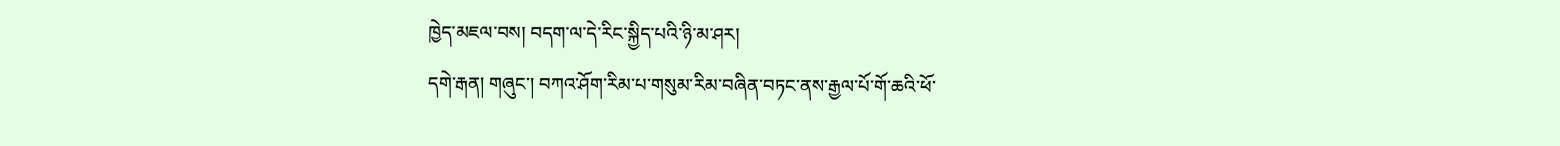ཁྱེད་མཇལ་བས། བདག་ལ་དེ་རིང་སྐྱིད་པའི་ཉི་མ་ཤར།
དགེ་རྒན། གཞུང་། བཀའ་ཤོག་རིམ་པ་གསུམ་རིམ་བཞིན་བཏང་ནས་རྒྱལ་པོ་གོ་ཆའི་ཕོ་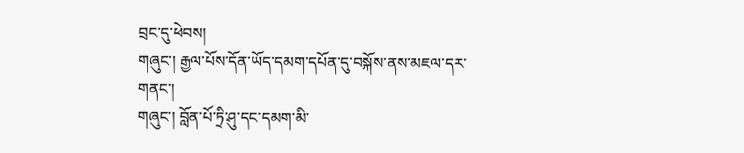བྲང་དུ་ཕེབས།
གཞུང་། རྒྱལ་པོས་དོན་ཡོད་དམག་དཔོན་དུ་བསྐོས་ནས་མཇལ་དར་གནང་།
གཞུང་། བློན་པོ་ཏྲི་ཤུ་དང་དམག་མི་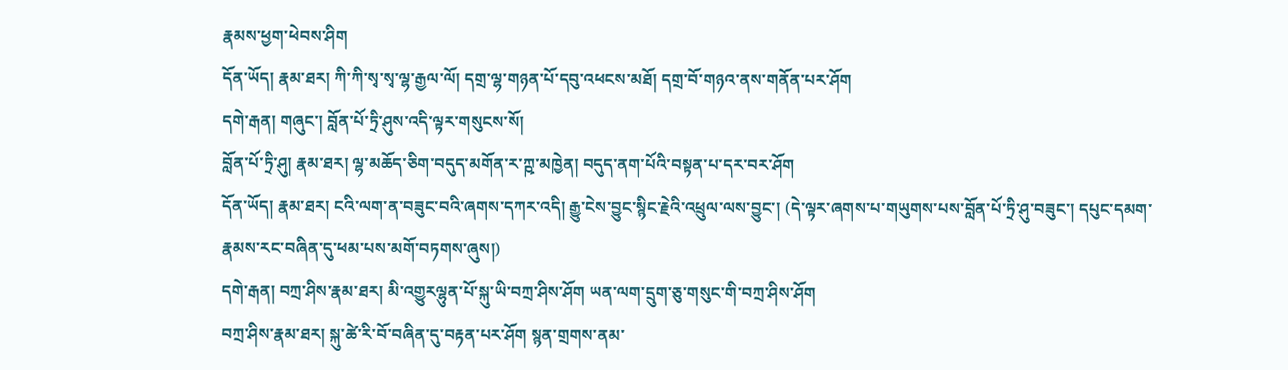རྣམས་ཕྱག་ཕེབས་ཤིག
དོན་ཡོད། རྣམ་ཐར། ཀི་ཀི་སྭ་སྭ་ལྷ་རྒྱལ་ལོ། དགྲ་ལྷ་གཉན་པོ་དབུ་འཕངས་མཐོ། དགྲ་བོ་གཉའ་ནས་གནོན་པར་ཤོག
དགེ་རྒན། གཞུང་། བློན་པོ་ཏྲི་ཤུས་འདི་ལྟར་གསུངས་སོ།
བློན་པོ་ཏྲི་ཤུ། རྣམ་ཐར། ལྷ་མཆོད་ཅིག་བདུད་མགོན་ར་ཀྵ་མཁྱེན། བདུད་ནག་པོའི་བསྟན་པ་དར་བར་ཤོག
དོན་ཡོད། རྣམ་ཐར། ངའི་ལག་ན་བཟུང་བའི་ཞགས་དཀར་འདི། རྒྱུ་ངེས་བྱུང་སྙིང་རྗེའི་འཕྲུལ་ལས་བྱུང་། (དེ་ལྟར་ཞགས་པ་གཡུགས་པས་བློན་པོ་ཏྲི་ཤུ་བཟུང་། དཔུང་དམག་རྣམས་རང་བཞིན་དུ་ཕམ་པས་མགོ་བཏགས་ཞུས།)
དགེ་རྒན། བཀྲ་ཤིས་རྣམ་ཐར། མི་འགྱུརལྷུན་པོ་སྐུ་ཡི་བཀྲ་ཤིས་ཤོག ཡན་ལག་དྲུག་ཅུ་གསུང་གི་བཀྲ་ཤིས་ཤོག
བཀྲ་ཤིས་རྣམ་ཐར། སྐུ་ཚེ་རི་བོ་བཞིན་དུ་བརྟན་པར་ཤོག སྙན་གྲགས་ནམ་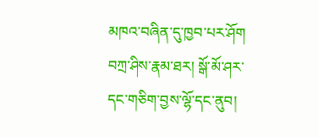མཁའ་བཞིན་དུ་ཁྱབ་པར་ཤོག
བཀྲ་ཤིས་རྣམ་ཐར། སྒོ་མོ་ཤར་དང་གཅིག་བྱས་ལྷོ་དང་ནུབ།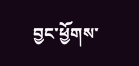བྱང་ཕྱོགས་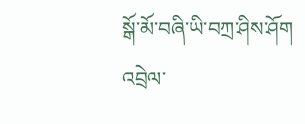སྒོ་མོ་བཞི་ཡི་བཀྲ་ཤིས་ཤོག
འབྲེལ་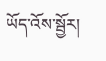ཡོད་འོས་སྦྱོར།